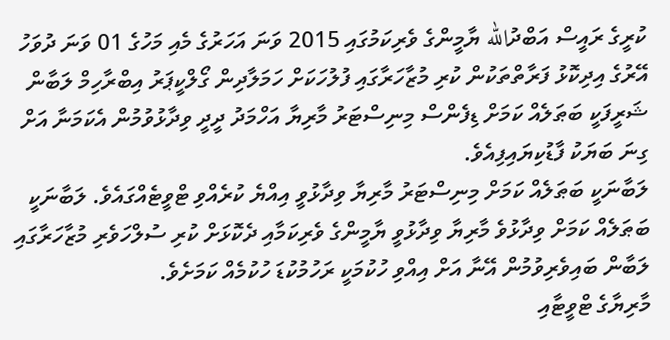ކުރީގެ ރައީސް އަބްދުالله ޔާމީންގެ ވެރިކަމުގައި 2015 ވަނަ އަހަރުގެ މެއި މަހުގެ 01 ވަނަ ދުވަހު އޭރުގެ އިދިކޮޅު ފަރާތްތަކުން ކުރި މުޒާހަރާގައި ފުލުހަކަށް ހަމަލާދިން ގޯލްކީޕަރު އިބްރާހިމް ލަބާން ޝަރީފަކީ ބަޠަލެއް ކަމަށް ޑިފެންސް މިނިސްޓަރު މާރިޔާ އަހްމަދު ދީދީ ވިދާޅުވުމުން އެކަމަނާ އަށް ގިނަ ބަޔަކު ފާޑުކިޔައިފިއެވެ.
ލަބާނަކީ ބަޠަލެއް ކަމަށް މިނިސްޓަރު މާރިޔާ ވިދާޅުވީ އިއްޔެ ކުރެއްވި ޓްވީޓެއްގައެވެ. ލަބާނަކީ ބަޠަލެއް ކަމަށް ވިދާޅުވެ މާރިޔާ ވިދާޅުވީ ޔާމީންގެ ވެރިކަމާއި ދެކޮޅަށް ކުރި ސުލްހަވެރި މުޒާހަރާގައި ލަބާން ބައިވެރިވުމުން އޭނާ އަށް އިއްވި ހުކުމަކީ ރަހުމުކުޑަ ހުކުމެއް ކަމަށެވެ.
މާރިޔާގެ ޓްވީޓާއި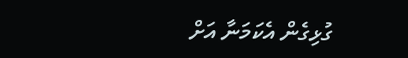ގުޅިގެން އެކަމަނާ އަށް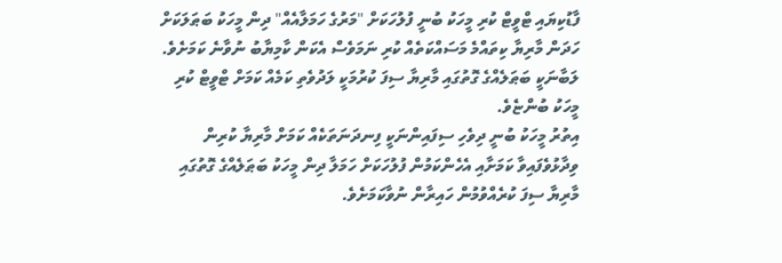ފާޑުކިޔައި ޓްވީޓް ކުރި މީހަކު ބުނީ ފުލުހަކަށް "މަރުގެ ހަމަލާއެއް" ދިން މީހަކު ބަޠަލަކަށް ހަދަން މާރިޔާ ކިތައްމެ މަސައްކަތެއް ކުރި ނަމަވެސް އެކަން ކާމިޔާބު ނުވާނެ ކަމަށެވެ. ލަބާނަކީ ބަޠަލެއްގެ ގޮތުގައި މާރިޔާ ސިފަ ކުރުމަކީ ލަދުވެތި ކަމެއް ކަމަށް ޓްވީޓް ކުރި މީހަކު ބުންޏެވެ.
އިތުރު މީހަކު ބުނީ ދިވެހި ސިފައިންނަކީ ފިނދަނަތަކެއް ކަމަށް މާރިޔާ ކުރިން ވިދާޅުވެފައިވާ ކަމަށާއި އެހެންކަމުން ފުލުހަކަށް ހަމަލާ ދިން މީހަކު ބަޠަލެއްގެ ގޮތުގައި މާރިޔާ ސިފަ ކުރެއްވުމުން ހައިރާން ނުވާކަމަށެވެ.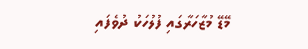މޭޑޭ މުޒާހަރާގައި ފުލުހަކު ދުވެފައި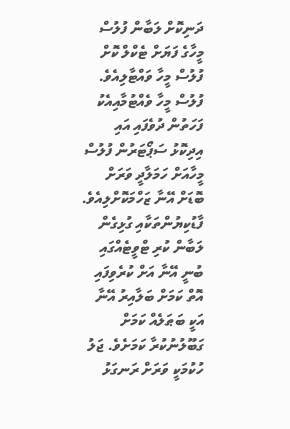ދަނިކޮށް ލަބާން ފުލުސް މީހާގެ ފަޔަށް ޓެކްލް ކޮށް ފުލުސް މީހާ ވައްޓާލިއެވެ. ފުލުސް މީހާ ވެއްޓުމާއިއެކު ފަހަތުން ދުވެފައި އައި އިދިކޮޅު ސަޕޯޓަރުން ފުލުސް މީހާއަށް ހަމަލާދީ ވަރަށް ބޮޑަށް އޭނާ ޒަހްމަކޮށްލިއެވެ.
ފާޑުކިޔުންތަކާއި ގުޅިގެން ލަބާން ކުރި ޓްވީޓެއްގައި ބުނީ އޭނާ އަށް ކުރެވިފައި އޮތް ކަމަށް ބަލާއިރު އޭނާ އަކީ ބަޠަލެއް ކަމަށް ގަބޫލުނުކުރާ ކަމަށެވެ. ޖަލު ހުކުމަކީ ވަރަށް ރަނގަޅު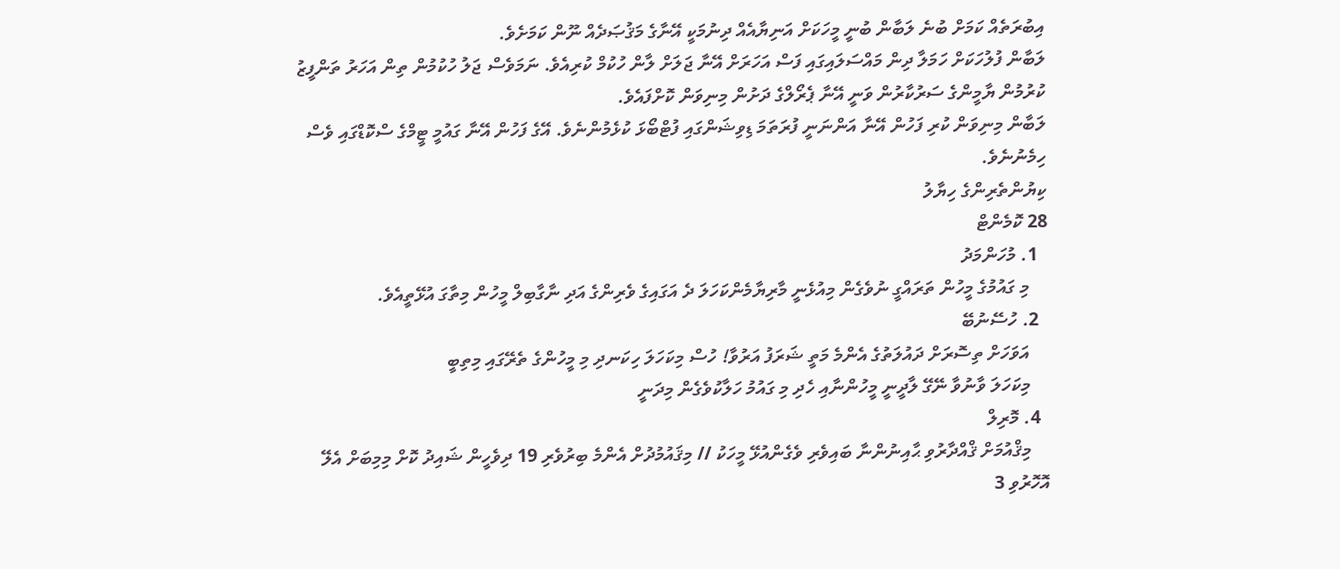އިބުރަތެއް ކަމަށް ބުނެ ލަބާން ބުނީ މީހަކަށް އަނިޔާއެއް ދިނުމަކީ އޭނާގެ މަޤުޞަދެއް ނޫން ކަމަށެވެ.
ލަބާން ފުލުހަކަށް ހަމަލާ ދިން މައްސަލައިގައި ފަސް އަހަރަށް އޭނާ ޖަލަށް ލާން ހުކުމް ކުރިއެވެ. ނަމަވެސް ޖަލު ހުކުމުން ތިން އަހަރު ތަންފީޒު ކުރުމުން ޔާމީންގެ ސަރުކާރުން ވަނީ އޭނާ ޕެރޯލްގެ ދަށުން މިނިވަން ކޮށްފައެވެ.
ލަބާން މިނިވަން ކުރި ފަހުން އޭނާ އަންނަނީ ފުރަތަމަ ޑިވިޝަންގައި ފުޓްބޯޅަ ކުޅެމުންނެވެ. އޭގެ ފަހުން އޭނާ ގައުމީ ޓީމްގެ ސްކޮޑްގައި ވެސް ހިމެނުނެވެ.
ކިޔުންތެރިންގެ ހިޔާލު
28 ކޮމެންޓް
  1. މުހަންމަދު
    މި ގައުމުގެ މީހުން ތަރައްގީ ނުވެގެން މިއުޅެނީ މާރިޔާމެންކަހަލަ ދެ އަގައިގެ ވެރިންގެ އަދި ނާގާބިލް މީހުން މިތާގަ އުޅޭތީއެވެ.
  2. ހުސޭނުބޭ
    އަވަހަށް ތިސޮރަށް ދައުލަތުގެ އެންމެ މަތީ ޝަރަފު އަރުވާ! ހުސް މިކަހަލަ ހިކަނދި މި މީހުންގެ ތެރޭގައި މިތިބީ
    މިކަހަލަ ވާނުވާ ނޭގޭ ލާދީނީ މީހުންނާއި ހެދި މި ގައުމު ހަލާކުވެގެން މިދަނީ
  4. މޮރިލް
    މިޤްއުމަށް ޤްއްދާރުވި ޙާއިނުންނާ ބައިވެރި ވެގެންއުޅޭ މީހަކު // މިޤައުމުދުށް އެންމެ ބިރުވެރި 19 ދިވެހީން ޝައިދު ކޮށް މިމިބަށް އެލޭ އޮހޮރުވި 3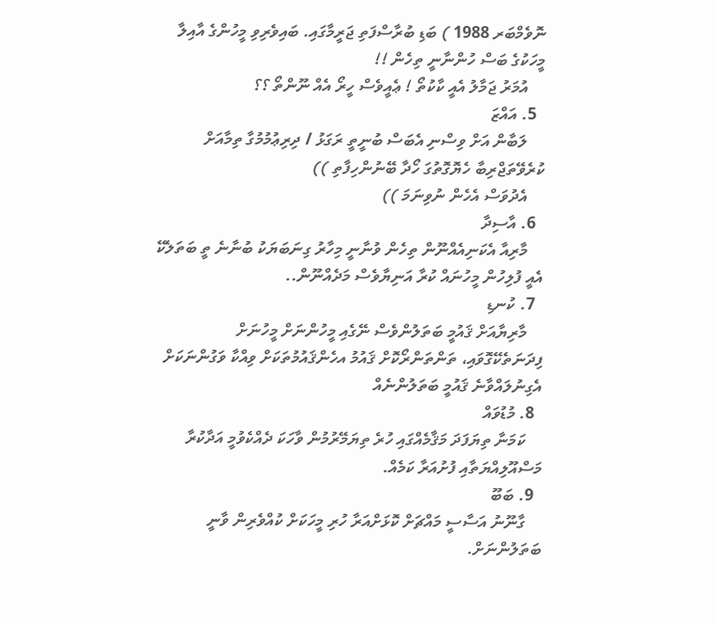ނޮވެމްބަރ 1988 ) ބަޑި ބުރާސްފަތި ޖަރީމާގައި. ބައިވެރިވި މީހުންގެ އާއިލާ މީހަކުގެ ބަސް ހުންނާނީ ތިހެން !!
    އުމަރު ޖަމާލު އެއީ ކާކުތޯ ! ޢެއީވެސް ހީރޯ އެއް ނޫންތޯ ؟؟
  5. އައްޒަ
    ލަބާން އަށް ވިސްނި އެބަސް ބުނީތީ ރަގަޅު / ދިރިޢުމުމުގާ ތިމާއަށް ކުރެވޭތަޖްރިބާ ހެޔޮގޮތުގަ ހޯދާ ބޭނުންހިފާތި ))
    އެދުވަސް އެހެން ނުވިނަމަ ))
  6. އާސިދާ
    މާރިއާ އެކަނިއެއްނޫން ތިހެން ވުނާނީ މިހާރު ގިނަބަޔަކު ބުނާނެ ތީ ބަތަލެކޭ އެއީ ފުލިހުން މީހުނައް ކުރާ އަނިޔާވެސް މަދެއްނޫން..
  7. ކުނޑި
    މާރިޔާއަށް ޤައުމީ ބަތަލުންވެސް ނޭގެއި މީހުންނަށް މީހުނަށް ފިދަނަތެކޭގޮވައި، ތަންތަންރޯކޮށް ޤައުމު އހެންޤައުމުތަކަށް ވިއްކާ ވަގުންނަކަށް އެގިނުލައްވާނެ ޤައުމީ ބަތަލުންނެއް
  8. މުޑުވައް
    ކަމަނާ ތިޔަފަދަ މަޤާމެއްގައި ހުރެ ތިޔަމޭރުމުން ވާހަކަ ދެއްކެވުމީ އަދާކުރާ މަސްއޫލިއްޔަތާއި ފުށުއަރާ ކަމެއް.
  9. ބަބޫ
    ގާނޫނު އަސާސީ މައްޗަށް ކޮޅަށްއަރާ ހުރި މީހަކަށް ކުއްވެރިން ވާނީ ބަތަލުންނަށް.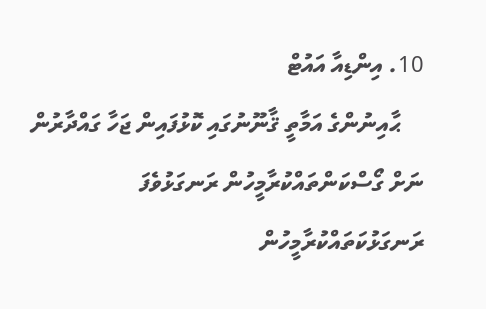10. އިންޑިއާ އައުޓް
    ޙާއިނުންގެ އަމާތީ ޤާނޫނުގައި ކޮޅުފައިން ޖަހާ ގައްދާރުން ނަށް ގޯސްކަންތައްކުރާމީހުން ރަނގަޅުވެފަ ރަނގަޅުކަތައްކުރާމީހުން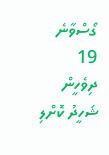ގޯސްވާނެ 19 ދިވެހީން ޝަހީދު ކޮށްލި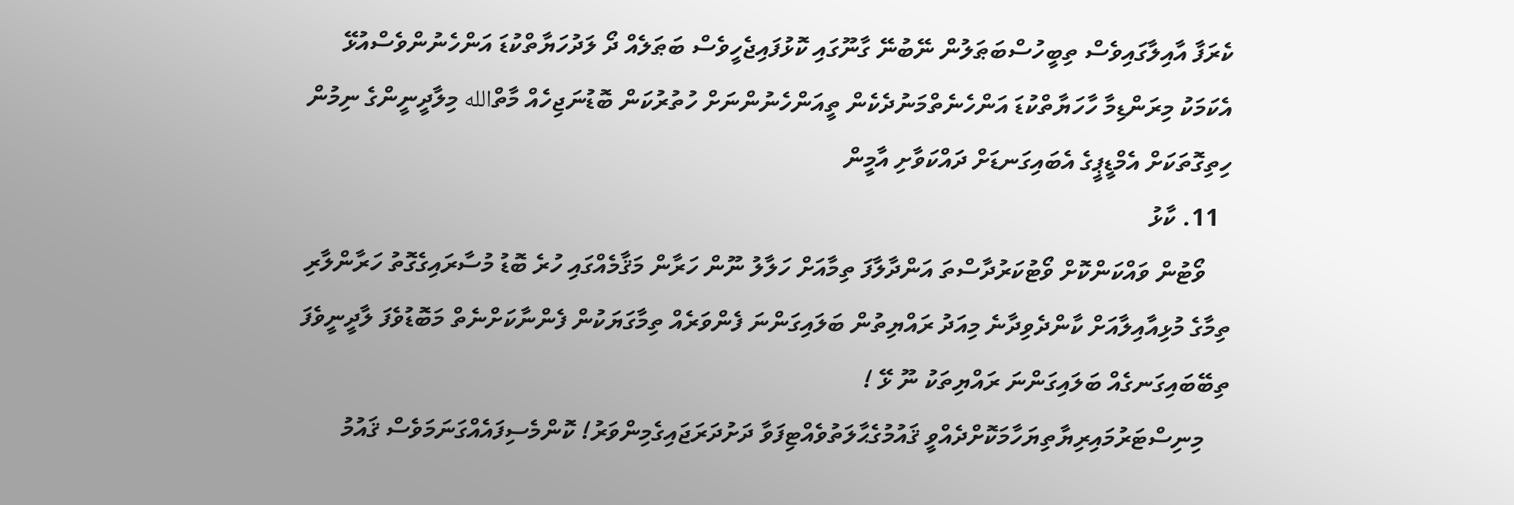ކެރަފާ އާއިލާގައިވެސް ތިބީހުސްބަޠަލުން ނޭބުނޭ ގާނޫގައި ކޮޅުފައިޖެހީވެސް ބަޠަލެއް ދޯ ލަދުހަޔާތްކުޑަ އަންހެނުންވެސްއުޅޭ އެކަމަކު މިރަންޑިމާ ހާހަޔާތްކުޑަ އަންހެނެތްމަނުދެކެން ތީއަންހެނުންނަށް ހުތުރުކަން ބޮޑުނަޖިހެއް މާތްالله މިލާދީނީންގެ ނިމުން ހިތިގޮތަކަށް އެމްޑީޕީގެ އެބައިގަނޑަށް ދައްކަވާށި އާމީން
  11. ކާޅު
    ވޯޓުން ވައްކަންކޮށް ވޯޓުކަރުދާސްތަ އަންދާލާފަ ތިމާއަށް ހަލާލު ނޫން ހަރާން މަޤާމެއްގައި ހުރެ ބޮޑު މުސާރައިގެގޮތު ހަރާންލާރި ތިމާގެ މުޅިއާއިލާއަށް ކާންދެވިދާނެ މިއަދު ރައްޔިތުން ބަލައިގަންނަ ފެންވަރެއް ތިމާގަޔަކުން ފެންނާކަށްނެތް މަބޮޑުވެފަ ލާދީނީވެފަ ތިބޭބައިގަނގެއް ބަލައިގަންނަ ރައްޔިތަކު ނޫ ޅޭ !
    މިނިސްޓަރުމައިރިޔާތިޔަހާމަކޮށްދެއްވީ ޤައުމުގެޙާލަތުވެއްޓިފަވާ ދަށުދަރަޖައިގެމިންވަރު! ކޮންމެސިފައެއްގަނަމަވެސް ޤައުމު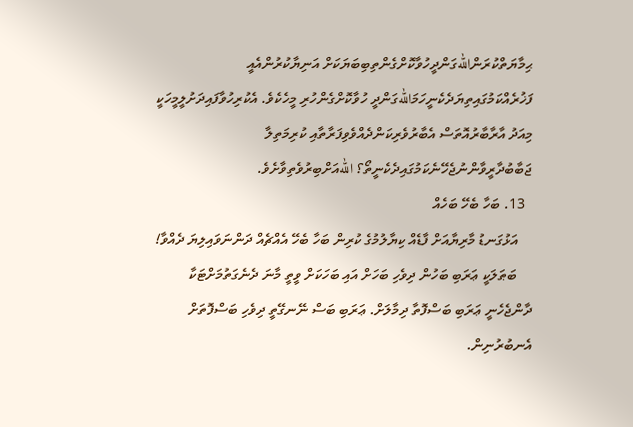ޙިމާޔަތްކުރަންاللهގަންދީހުވާކޮށްގެންތިބިބަޔަކަށް އަނިޔާކުރުންއެއީ ފަޚުރެއްކަމުގައިތިޔަދެކެނީހަމަاللهގަންދީ ހުވާކޮށްގެންހުރި މީހެކެވެ. އެކުރިހުވާފައިދަށުލީމީހަކީ މިއަދު އާރާބާރުއޮތަސް އެބާރުވެރިކަންދެއްވެވިފަރާތާއި ކުރިމަތިލާ ޖަބާބުދާރީވާންނުޖެހޭނެކަމުގައިދެކެނީތޯ؟ اللهއަށްބިރުވެތިވާށެވެ.
  13. ބަހާ ބެހޭ ބަހެއް
    އަޅުގަނޑު މާރިޔާއަށް ފާޑެއް ކިޔާލުމުގެ ކުރިން ބަހާ ބެހޭ އެއްޗެއް ދަންނަވައިލިޔަ ދެއްވާ!
    ބަޠަލަކީ ޢަރަބި ބަހުން ދިވެހި ބަހަށް އައި ބަހަކަށް ވީތީ މާނަ ދެނެގަތުމަށްޓަކާ ދާންޖެހެނީ ޢަރަބި ބަސްފޮތާ ދިމާލަށް. ޢަރަބި ބަސް ނޭނގޭތީ ދިވެހި ބަސްފޮތަށް އެނބުރުނިން.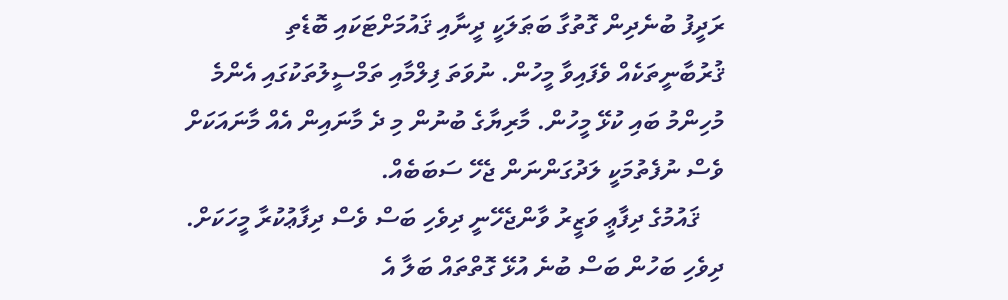ރަދީފު ބުނެދިން ގޮތުގާ ބަޠަލަކީ ދީނާއި ޤައުމަށްޓަކައި ބޮޑެތި ޤުރުބާނީތަކެއް ވެފައިވާ މީހުން. ނުވަތަ ފިލްމާއި ތަމްސީލުތަކުގައި އެންމެ މުހިންމު ބައި ކުޅޭ މީހުން. މާރިޔާގެ ބުނުން މި ދެ މާނައިން އެއް މާނައަކަށް ވެސް ނުފެތުމަކީ ލަދުގަންނަން ޖެހޭ ސަބަބެއް.
    ޤައުމުގެ ދިފާޢީ ވަޒީރު ވާންޖެހޭނީ ދިވެހި ބަސް ވެސް ދިފާޢުކުރާ މީހަކަށް. ދިވެހި ބަހުން ބަސް ބުނެ އުޅޭ ގޮތްތައް ބަލާ އެ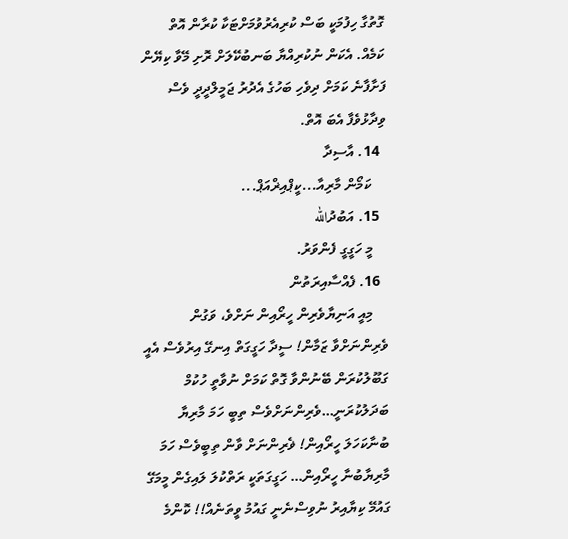ގޮތުގާ ހިފުމަކީ ބަސް ކުރިއެރުވުމަށްޓަކާ ކުރާން އޮތް ކަމެއް. އެކަން ނުކުރިއްޔާ ބަނބުކޭލަށް ރޮށި މޭވާ ކިޔޭން ފަށާފާނެ ކަމަށް ދިވެހި ބަހުގެ އެދުރު ޖަމީލްދީދީ ވެސް ވިދާޅުވެފާ އެބަ އޮތް.
  14. އާސިދާ
    ކަމޯން މާރިއާ...ކީޕްއިޜްއަޕް...
  15. އަބުދުالله
    މީ ހަގީގީ ފެންވަރު.
  16. ފެއްސާއިރަތުން
    މިއީ އަނިޔާވެރިން ހީރޯއިން ނަށްވެ، ވަގުން ވެރިންނަށްވާ ޒަމާން! ސީދާ ހަގީގަތް އިނގޭ އިރުވެސް އެއީ ގަބޫލުކުރަން ބޭނުންވާ ގޮތް ކަމަށް ނުވާތީ ހުކުމް ބަދަލުކުރަނީ…ވެރިންނަށްވެސް ތިބީ ހަމަ މާރިޔާ ބުނާކަހަލަ ހީރޯއިން! ޥެރިންނަށް ވާން ތިބީވެސް ހަމަ މާރިޔާބުނާ ހީރޯއިން… ހަގީގަތަކީ ރަތްކުލަ ލައިގެން މީމަގޭ ގައުމޭ ކިޔާއިރު ނުވިސްނެނީ ގައުމު ވީތަނެއް!! ކޮންމެ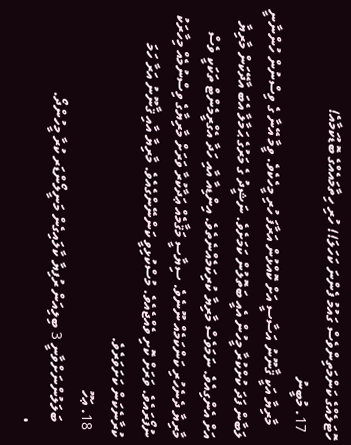ހޮޓަލެއްގެ ކަންމަތިންވެސް ގައުމު ފެންނަ ކަހަލަ!! ހުރި ހިތާމައެއްގެ ބޮޑުކަމާއެ!
  17. މުބީނު
    މާރިޔާ އަކީ ޤާނޫނު އަސާސީ އަށް ކޮއްޅުން އަރާފަ ހުރި މީހެކެވެ. ވީމާ އޭނާ ގެ ވިސްނުން ހުންނާނީ ލަބާން ފަދަ ކުށްކުރާ މީހުން އެއީ ބަތޮލުން ކަމަށެވެ. ނަޝީދު ގެ މަރުގެ ޙަމާލާ އެބަ އާދޭކަން މާރިޔާ އަށް އެންގިއެވެ. ނަމަވެސް މާރިޔާ ކުރިކަމެއްނެތެވެ. އިންޑިއާ އާއި ހަދާ އެގްރީމެންޓް ތަކަކީ ވެސް މާރިޔާ ދެނެހުރި ކަންކަމެއް ނޫނެވެ. ސިޔާސީ މަޤާމެއް ޢަދާކުރާ ވަރަށް މާރިޔާގެ ވިސްނުމެއް މިހާރަކު ނުފޯރައެވެ. ވަރަށް ކޮށި ވެއްޖެއެވެ. މުސްކުޅިވީ ކަންނޭންގެއެވެ. މާރިޔާ އާއި ޤާނޫނު އަރާ ހަމަ ކުރާނެކަން ކަށަވަރެވެ.
  18. ޢަހޫ
    ބަލަލުންނަށްވާނީ 3 ބިލިއަން ރުފިޔާ ކާލައިގެން މަނީލޯންޑަރ ކުރާ މީހުންދޯ.
    •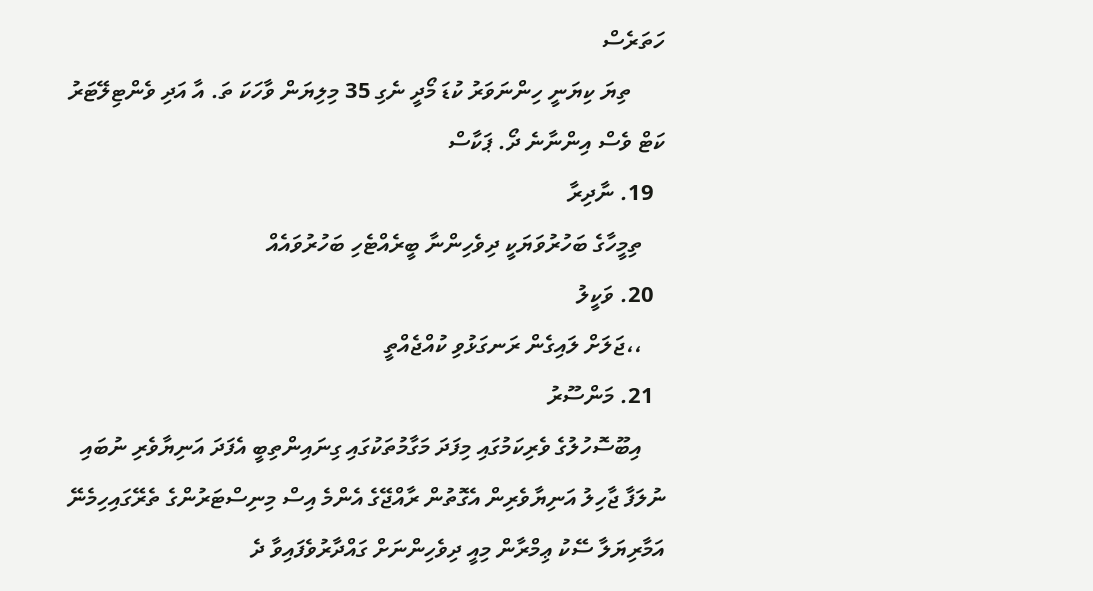ހަތަރެސް
      ތިޔަ ކިޔަނީ ހިންނަވަރު ކުޑަ މޯދީ ނެގި 35 މިލިޔަން ވާހަކަ ތަ. އާ އަދި ވެންޓިލޭޓަރު ކަޓް ވެސް އިންނާނެ ދޯ. ޕަކާސް
  19. ނާދިރާ
    ތިމީހާގެ ބަހުރުވަޔަކީ ދިވެހިންނާ ބީރެއްޓެހި ބަހުރުވައެއް
  20. ވަކީލު
    ،،ޖަލަށް ލައިގެން ރަނގަޅުވި ކުއްޖެއްތީ
  21. މަންސޫރު
    އިބޫސޮހުލުގެ ވެރިކަމުގައި މިފަދަ މަގާމުތަކުގައި ގިނައިންތިބީ އެފަދަ އަނިޔާވެރި ނުބައި ނުލަފާ ޖާހިލު އަނިޔާވެރިން އެގޮތުން ރާއްޖޭގެ އެންމެ އިސް މިނިސްޓަރުންގެ ތެރޭގައިހިމެނޭ އަމާރިޔަލާ ސޭކު ޢިމްރާން މިއީ ދިވެހިންނަށް ގައްދާރުވެފައިވާ ދެ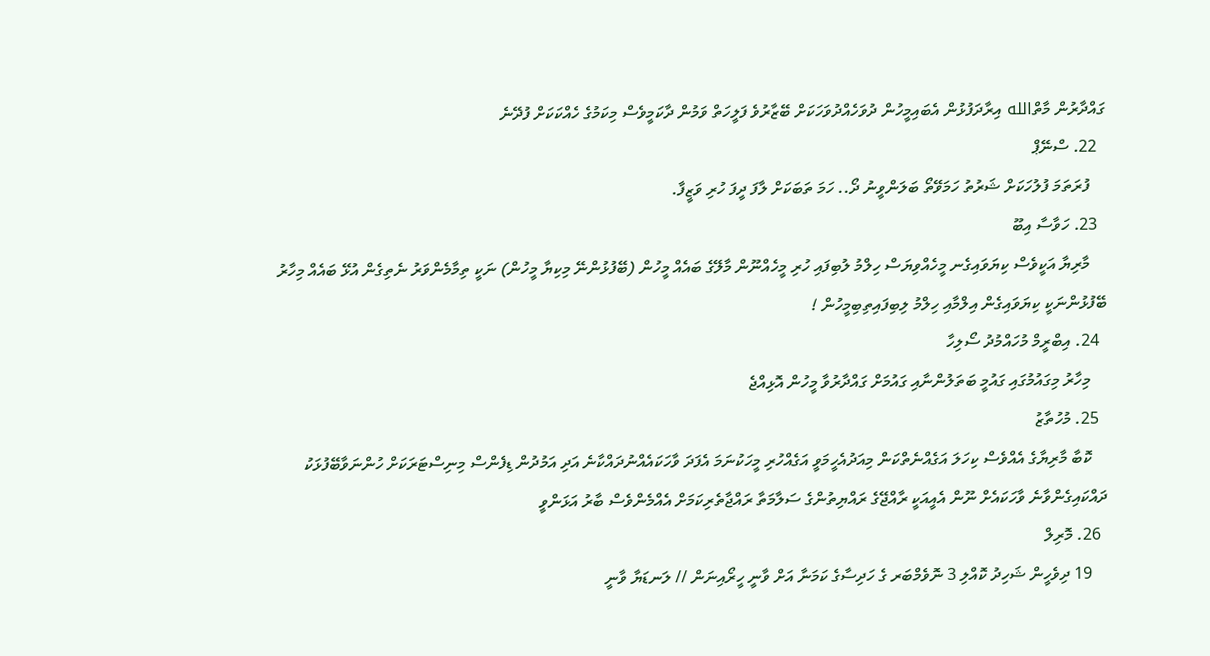ގައްދާރުން މާތްالله އިރާދަފުޅުން އެބައިމީހުން ދުވަހެއްދުވަހަކަށް ބޭޒާރުވެ ފަލީހަތް ވަމުން ދާކަމީވެސް މިކަމުގެ ހެއްކަކަށް ފުދޭނެ
  22. ސްނޭޕް
    ފުރަތަމަ ފުލުހަކަށް ޝަރުތު ހަމަވޭތޯ ބަލަންވީނު ދޯ.. ހަމަ ތަބަކަށް ލާފަ ދީފަ ހުރި ވަޒީފާ.
  23. ހަވާސާ އިބޫ
    މާރިޔާ އަކީވެސް ކިޔަވައިގެނ މީހެއްވިޔަސް ހިލްމު ލުބިފައި ހުރި މީހެއްނޫން މާލޭގެ ބައެއް މީހުން (ބޭފުޅުންނޭ މިކިޔާ މީހުން) ނަކީ ތިމާމެންވަރު ނެތިގެން އުޅޭ ބައެއް މިހާރު ބޭފުޅުންނަކީ ކިޔަވައިގެން އިލްމާއި ހިލްމު ލިބިފައިތިބިމީހުން !
  24. އިބްރީމް މުހައްމުދު ސޯލިހާ
    މިހާރު މިގައުމުގައި ގައުމީ ބަތަލުންނާއި ގައުމަށް ގައްދާރުވާ މީހުން އޮޅިއްޖެ
  25. މުހުތާޒު
    ކޮބާ މާރިޔާގެ އެއްވެސް ކިހަލަ އަގެއްނެތްކަން މިއަދުއެހީމަވީ އަގެއްހުރި މީހަކުނަމަ އެފަދަ ވާހަކައެއްނުދައްކާނެ އަދި އަމުދުން ޑިފެންސް މިނިސްޓަރަކަށް ހުންނަވާބޭފުޅަކު ދައްކައިގެންވާނެ ވާހަކައެށް ނޫން އެއީއަކީ ރާއްޖޭގެ ރައްޔިތުންގެ ސަލާމަތާ ރައްޖާތެރިކަމަށް އެއްމެންވެސް ބާރު އަޅަންވީ
  26. މޮރިލް
    19 ދިވެހީން ޝަހިދު ކޮއްލި 3 ނޮވެމްބަރ ގެ ހަދިސާގެ ކަމަނާ އަށް ވާނީ ހީރޯއިނަން // ލަނޑަޔާ ވާނީ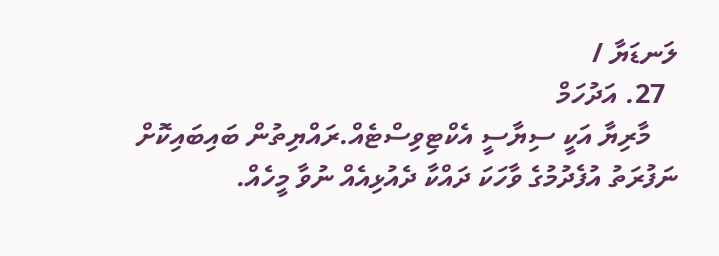ލަނޑަޔާ /
  27. އަދުހަމް
    މާރިޔާ އަކީ ސިޔާސީ އެކްޓިވިސްޓެއް.ރައްޔިތުން ބައިބައިކޮށް ނަފުރަތު އުފެދުމުގެ ވާހަކަ ދައްކާ ދެއުޅިއެއް ނުވާ މީހެއް.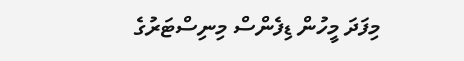މިފަދަ މީހުން ޑިފެންސް މިނިސްޓަރުގެ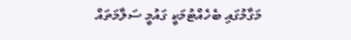މަގާމުގައި ބެހެއްޓުމަކީ ގައުމީ ސަލާމަތައް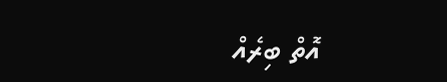އޮތް ބިރެއް